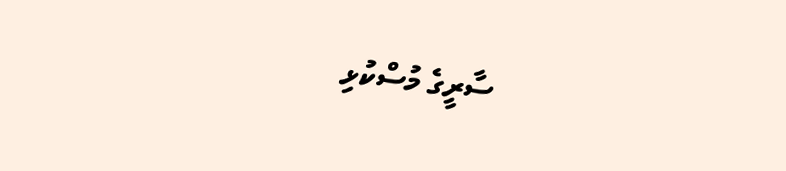ސާރީގެ މުސްކުޅި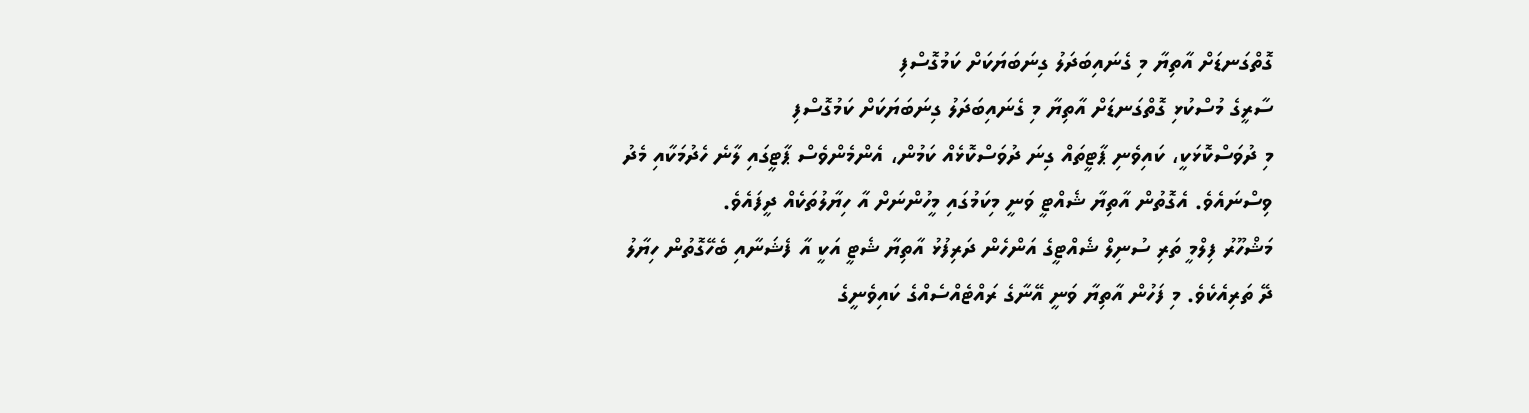ގޮތްގަނޑަށް އާތިޔާ މި ގެނައިބަދަލު ގިނަބަޔަކަށް ކަމުގޮސްފި
ސާރީގެ މުސްކުޅި ގޮތްގަނޑަށް އާތިޔާ މި ގެނައިބަދަލު ގިނަބަޔަކަށް ކަމުގޮސްފި
މި ދުވަސްކޮޅަކީ، ކައިވެނި ޕާޓީތައް ގިނަ ދުވަސްކޮޅެއް ކަމުން، އެންމެންވެސް ޕާޓީގައި ލާނެ ހެދުމަކާއި މެދު ވިސްނައެވެ. އެގޮތުން އާތިޔާ ޝެއްޓީ ވަނީ މިކަމުގައި މީހުންނަށް އާ ހިޔާލުތަކެއް ދީފައެވެ.
މަޝްހޫރު ފިލްމީ ތަރި ސުނިލް ޝެއްޓީގެ އަންހެން ދަރިފުޅު އާތިޔާ ޝެޓީ އަކީ އާ ފެޝަނާއި ބެހޭގޮތުން ހިޔާލު ދޭ ތަރިއެކެވެ. މި ފަހުން އާތިޔާ ވަނީ އޭނާގެ ރައްޓެއްސެއްގެ ކައިވެނީގެ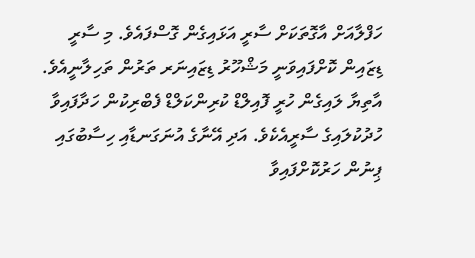ހަފްލާއަށް އާގޮތަކަށް ސާރީ އަޅައިގެން ގޮސްފައެވެ. މި ސާރީ ޑިޒައިން ކޮށްފައިވަނީ މަޝްހޫރު ޑިޒައިނަރ ތަރުން ތަހިލާނީއެވެ.
އާތިޔާ ލައިގެން ހުރީ ފޮއިލްޑް ކުރިންކަލްޑް ފެބްރިކުން ހަދާފައިވާ  ހުދުކުލައިގެ ސާރީއެކެވެ. އަދި އޭނާގެ އުނަގަނޑާއި ހިސާބުގައި ޕިނުން ހަރުކޮށްފައިވާ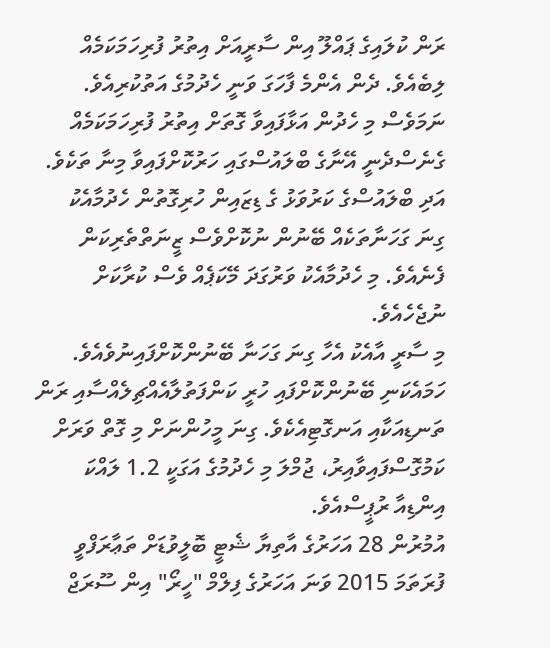ރަން ކުލައިގެ ޕައްލޫ އިން ސާރީއަށް އިތުރު ފުރިހަމަކަމެއް ލިބެއެވެ. ދެން އެންމެ ފާހަގަ ވަނީ ހެދުމުގެ އަތުކުރިއެވެ.
ނަމަވެސް މި ހެދުން އަޅާފައިވާ ގޮތަށް އިތުރު ފުރިހަމަކަމެއް ގެނެސްދެނީ އޭނާގެ ބްލައުސްގައި ހަރުކޮށްފައިވާ މިނާ ތަކެވެ. އަދި ބްލައުސްގެ ކަރުވަޅު ގެ ޑިޒައިން ހުރިގޮތުން ހެދުމާއެކު ގިނަ ގަހަނާތަކެއް ބޭނުން ނުކޮށްވެސް ޒީނަތްތެރިކަން ފެނެއެވެ. މި ހެދުމާއެކު ވަރުގަދަ މޭކަޕެއް ވެސް ކުރާކަށް ނުޖެހެއެވެ.
މި ސާރީ އާއެކު އެހާ ގިނަ ގަހަނާ ބޭނުންކޮށްފައިނުވެއެވެ. ހަމައެކަނި ބޭނުންކޮށްފައި ހުރީ ކަންފަތުލާއެއްޗިލެއްސާއި ރަން ތަނޑިއަކާއި އަނގޮޓިއެކެވެ. ގިނަ މީހުންނަށް މި ގޮތް ވަރަށް ކަމުގޮސްފައިވާއިރު، ޖުމްލަ މި ހެދުމުގެ އަގަކީ 1.2 ލައްކަ އިންޑިއާ ރުޕީސްއެވެ.
އުމުރުން 28 އަހަރުގެ އާތިޔާ ޝެޓީ ބޮލީވުޑަށް ތަޢާރަފްވީ ފުރަތަމަ 2015 ވަނަ އަހަރުގެ ފިލްމް "ހީރޯ" އިން ސޫރަޖް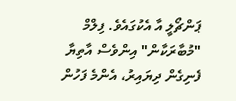ޕަންޗޯލީ އާ އެކުގައެވެ. ފިލްމް "މުބާރަކާން" އިންވެސް އާތިޔާ ފެނިގެން ދިޔައިރު، އެންމެ ފަހުން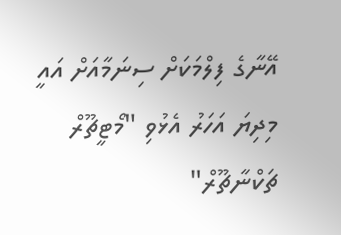އޭނާގެ ފިލްމަކަށް ސިނަމާއަށް އައީ މިދިޔަ އަހަރު އެޅުވި "މޯޓީޗޫރް ޗަކްނާޗޫރް"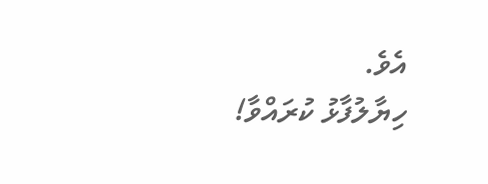އެވެ.
ހިޔާލުފާޅު ކުރައްވާ!